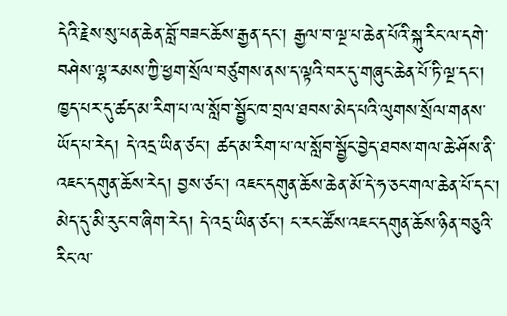དེའི་རྗེས་སུ་པན་ཆེན་བློ་བཟང་ཆོས་རྒྱན་དང་། རྒྱལ་བ་ལྔ་པ་ཆེན་པོའི་སྐུ་རིང་ལ་དགེ་བཤེས་ལྷ་རམས་ཀྱི་ཕྱག་སྲོལ་བཙུགས་ནས་ད་ལྟའི་བར་དུ་གཞུང་ཆེན་པོ་ཏི་ལྔ་དང་། ཁྱད་པར་དུ་ཚད་མ་རིག་པ་ལ་སློབ་སྦྱོང་ཁ་བྲལ་ཐབས་མེད་པའི་ལུགས་སྲོལ་གནས་ཡོད་པ་རེད། དེ་འདྲ་ཡིན་ཙང་། ཚད་མ་རིག་པ་ལ་སློབ་སྦྱོང་བྱེད་ཐབས་གལ་ཆེ་ཤོས་ནི་འཇང་དགུན་ཆོས་རེད། བྱས་ཙང་། འཇང་དགུན་ཆོས་ཆེན་མོ་དེ་ཧ་ཅང་གལ་ཆེན་པོ་དང་། མེད་དུ་མི་རུང་བ་ཞིག་རེད། དེ་འདྲ་ཡིན་ཙང་། ང་རང་ཚོས་འཇང་དགུན་ཆོས་ཉིན་བཅུའི་རིང་ལ་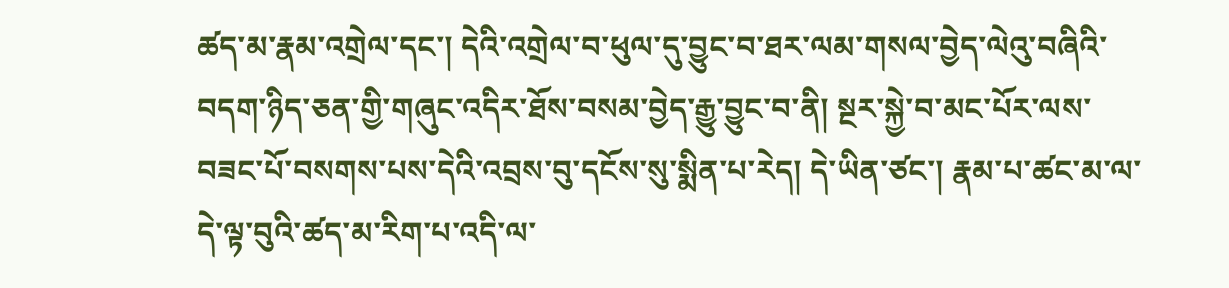ཚད་མ་རྣམ་འགྲེལ་དང་། དེའི་འགྲེལ་བ་ཕུལ་དུ་བྱུང་བ་ཐར་ལམ་གསལ་བྱེད་ལེའུ་བཞིའི་བདག་ཉིད་ཅན་གྱི་གཞུང་འདིར་ཐོས་བསམ་བྱེད་རྒྱུ་བྱུང་བ་ནི། སྔར་སྐྱེ་བ་མང་པོར་ལས་བཟང་པོ་བསགས་པས་དེའི་འབྲས་བུ་དངོས་སུ་སྨིན་པ་རེད། དེ་ཡིན་ཙང་། རྣམ་པ་ཚང་མ་ལ་དེ་ལྟ་བུའི་ཚད་མ་རིག་པ་འདི་ལ་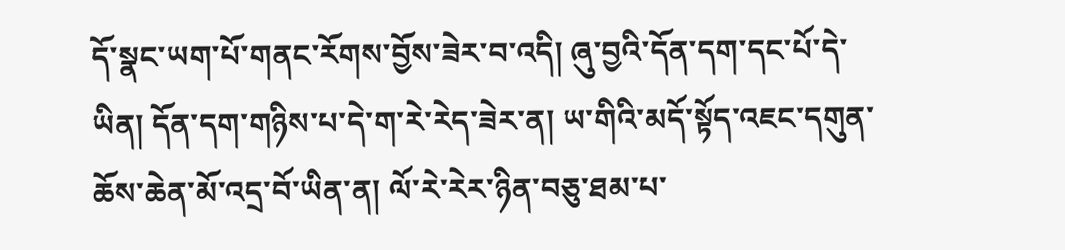དོ་སྣང་ཡག་པོ་གནང་རོགས་བྱོས་ཟེར་བ་འདི། ཞུ་བྱའི་དོན་དག་དང་པོ་དེ་ཡིན། དོན་དག་གཉིས་པ་དེ་ག་རེ་རེད་ཟེར་ན། ཡ་གིའི་མདོ་སྟོད་འཇང་དགུན་ཆོས་ཆེན་མོ་འདྲ་བོ་ཡིན་ན། ལོ་རེ་རེར་ཉིན་བཅུ་ཐམ་པ་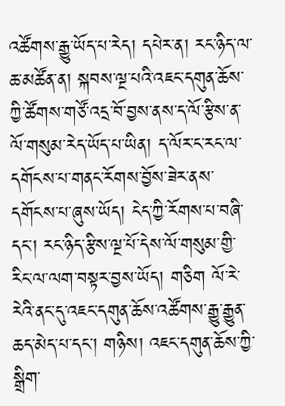འཚོགས་རྒྱུ་ཡོད་པ་རེད། དཔེར་ན། རང་ཉིད་ལ་ཆ་མཚོན་ན། སྐབས་ལྔ་པའི་འཇང་དགུན་ཆོས་ཀྱི་ཚོགས་གཙོ་འདྲ་བོ་བྱས་ནས་ད་ལོ་རྩིས་ན་ལོ་གསུམ་རེད་ཡོད་པ་ཡིན། ད་ལོར་ང་རང་ལ་དགོངས་པ་གནང་རོགས་བྱོས་ཟེར་ནས་དགོངས་པ་ཞུས་ཡོད། ངེད་ཀྱི་རོགས་པ་བཞི་དང་། རང་ཉིད་རྩིས་ལྔ་པོ་དེས་ལོ་གསུམ་གྱི་རིང་ལ་ལག་བསྟར་བྱས་ཡོད། གཅིག ལོ་རེ་རེའི་ནང་དུ་འཇང་དགུན་ཆོས་འཚོགས་རྒྱུ་རྒྱུན་ཆད་མེད་པ་དང་། གཉིས། འཇང་དགུན་ཆོས་ཀྱི་སྒྲིག་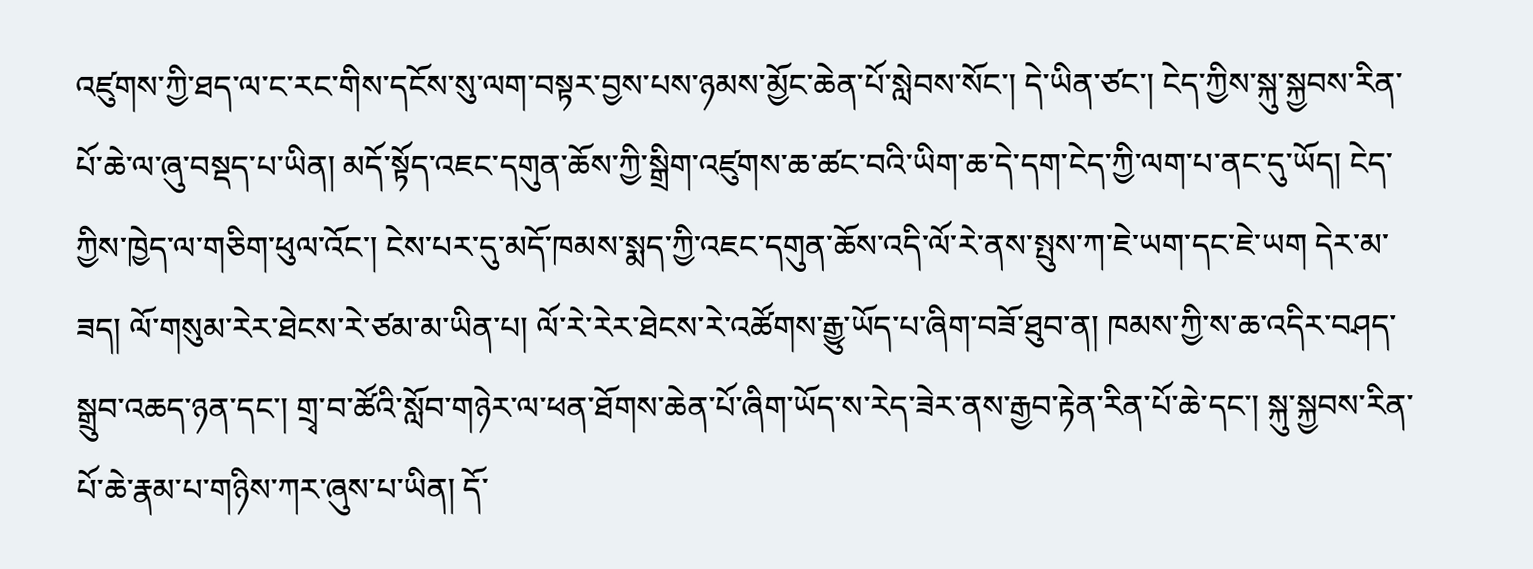འཛུགས་ཀྱི་ཐད་ལ་ང་རང་གིས་དངོས་སུ་ལག་བསྟར་བྱས་པས་ཉམས་མྱོང་ཆེན་པོ་སླེབས་སོང་། དེ་ཡིན་ཙང་། ངེད་ཀྱིས་སྐུ་སྐྱབས་རིན་པོ་ཆེ་ལ་ཞུ་བསྡད་པ་ཡིན། མདོ་སྟོད་འཇང་དགུན་ཆོས་ཀྱི་སྒྲིག་འཛུགས་ཆ་ཚང་བའི་ཡིག་ཆ་དེ་དག་ངེད་ཀྱི་ལག་པ་ནང་དུ་ཡོད། ངེད་ཀྱིས་ཁྱེད་ལ་གཅིག་ཕུལ་འོང་། ངེས་པར་དུ་མདོ་ཁམས་སྨད་ཀྱི་འཇང་དགུན་ཆོས་འདི་ལོ་རེ་ནས་སྤུས་ཀ་ཇེ་ཡག་དང་ཇེ་ཡག དེར་མ་ཟད། ལོ་གསུམ་རེར་ཐེངས་རེ་ཙམ་མ་ཡིན་པ། ལོ་རེ་རེར་ཐེངས་རེ་འཚོགས་རྒྱུ་ཡོད་པ་ཞིག་བཟོ་ཐུབ་ན། ཁམས་ཀྱི་ས་ཆ་འདིར་བཤད་སྒྲུབ་འཆད་ཉན་དང་། གྲྭ་བ་ཚོའི་སློབ་གཉེར་ལ་ཕན་ཐོགས་ཆེན་པོ་ཞིག་ཡོད་ས་རེད་ཟེར་ནས་རྒྱབ་རྟེན་རིན་པོ་ཆེ་དང་། སྐུ་སྐྱབས་རིན་པོ་ཆེ་རྣམ་པ་གཉིས་ཀར་ཞུས་པ་ཡིན། དོ་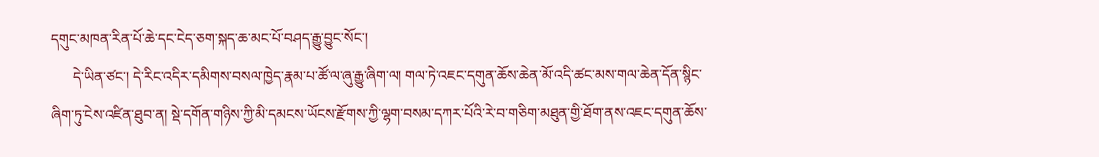དགུང་མཁན་རིན་པོ་ཆེ་དང་ངེད་ཅག་སྐད་ཆ་མང་པོ་བཤད་རྒྱུ་བྱུང་སོང་།
      དེ་ཡིན་ཙང་། དེ་རིང་འདིར་དམིགས་བསལ་ཁྱེད་རྣམ་པ་ཚོ་ལ་ཞུ་རྒྱུ་ཞིག་ལ། གལ་ཏེ་འཇང་དགུན་ཆོས་ཆེན་མོ་འདི་ཚང་མས་གལ་ཆེན་དོན་སྙིང་ཞིག་ཏུ་ངེས་འཛིན་ཐུབ་ན། སྡེ་དགོན་གཉིས་ཀྱི་མི་དམངས་ཡོངས་རྫོགས་ཀྱི་ལྷག་བསམ་དཀར་པོའི་རེ་བ་གཅིག་མཐུན་གྱི་ཐོག་ནས་འཇང་དགུན་ཆོས་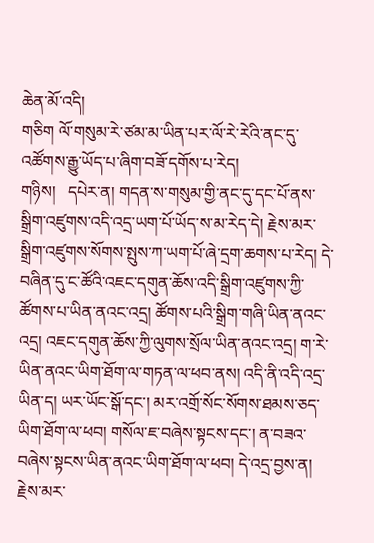ཆེན་མོ་འདི།
གཅིག ལོ་གསུམ་རེ་ཙམ་མ་ཡིན་པར་ལོ་རེ་རེའི་ནང་དུ་འཚོགས་རྒྱུ་ཡོད་པ་ཞིག་བཟོ་དགོས་པ་རེད།
གཉིས།   དཔེར་ན། གདན་ས་གསུམ་གྱི་ནང་དུ་དང་པོ་ནས་སྒྲིག་འཛུགས་འདི་འདྲ་ཡག་པོ་ཡོད་ས་མ་རེད་དེ། རྗེས་མར་སྒྲིག་འཛུགས་སོགས་སྤུས་ཀ་ཡག་པོ་ཞེ་དྲག་ཆགས་པ་རེད། དེ་བཞིན་དུ་ང་ཚོའི་འཇང་དགུན་ཆོས་འདི་སྒྲིག་འཛུགས་ཀྱི་ཚོགས་པ་ཡིན་ནའང་འདྲ། ཚོགས་པའི་སྒྲིག་གཞི་ཡིན་ནའང་འདྲ། འཇང་དགུན་ཆོས་ཀྱི་ལུགས་སྲོལ་ཡིན་ནའང་འདྲ། ག་རེ་ཡིན་ནའང་ཡིག་ཐོག་ལ་གཏན་ལ་ཕབ་ནས། འདི་ནི་འདི་འདྲ་ཡིན་ད། ཡར་ཡོང་སྒོ་དང་། མར་འགྲོ་སོང་སོགས་ཐམས་ཅད་ཡིག་ཐོག་ལ་ཕབ། གསོལ་ཇ་བཞེས་སྟངས་དང་། ན་བཟའ་བཞེས་སྟངས་ཡིན་ནའང་ཡིག་ཐོག་ལ་ཕབ། དེ་འདྲ་བྱས་ན། རྗེས་མར་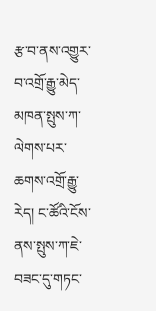རྩ་བ་ནས་འགྱུར་བ་འགྲོ་རྒྱུ་མེད་མཁན་སྤུས་ཀ་ལེགས་པར་ཆགས་འགྲོ་རྒྱུ་རེད། ང་ཚོའི་ངོས་ནས་སྤུས་ཀ་ཇེ་བཟང་དུ་གཏང་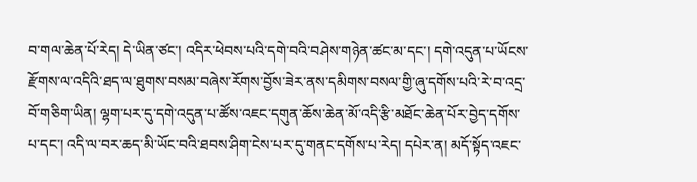བ་གལ་ཆེན་པོ་རེད། དེ་ཡིན་ཙང་། འདིར་ཕེབས་པའི་དགེ་བའི་བཤེས་གཉེན་ཚང་མ་དང་། དགེ་འདུན་པ་ཡོངས་རྫོགས་ལ་འདིའི་ཐད་ལ་ཐུགས་བསམ་བཞེས་རོགས་བྱོས་ཟེར་ནས་དམིགས་བསལ་གྱི་ཞུ་དགོས་པའི་རེ་བ་འདྲ་བོ་གཅིག་ཡིན། ལྷག་པར་དུ་དགེ་འདུན་པ་ཚོས་འཇང་དགུན་ཆོས་ཆེན་མོ་འདི་རྩི་མཐོང་ཆེན་པོར་བྱེད་དགོས་པ་དང་། འདི་ལ་བར་ཆད་མི་ཡོང་བའི་ཐབས་ཤིག་ངེས་པར་དུ་གནང་དགོས་པ་རེད། དཔེར་ན། མདོ་སྟོད་འཇང་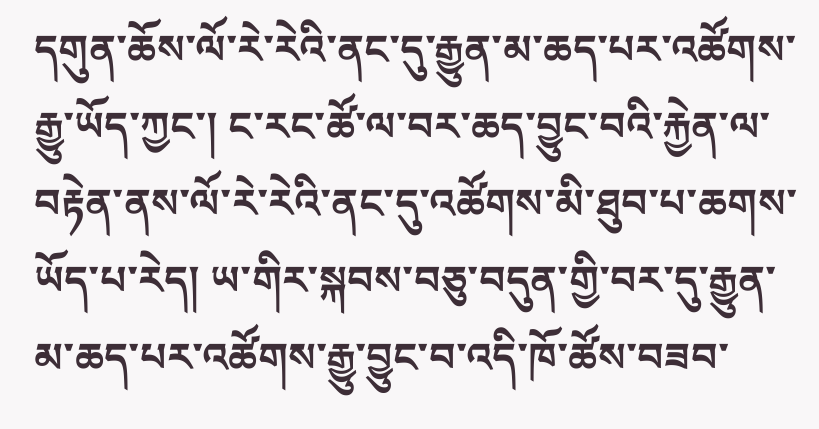དགུན་ཆོས་ལོ་རེ་རེའི་ནང་དུ་རྒྱུན་མ་ཆད་པར་འཚོགས་རྒྱུ་ཡོད་ཀྱང་། ང་རང་ཚོ་ལ་བར་ཆད་བྱུང་བའི་རྐྱེན་ལ་བརྟེན་ནས་ལོ་རེ་རེའི་ནང་དུ་འཚོགས་མི་ཐུབ་པ་ཆགས་ཡོད་པ་རེད། ཡ་གིར་སྐབས་བཅུ་བདུན་གྱི་བར་དུ་རྒྱུན་མ་ཆད་པར་འཚོགས་རྒྱུ་བྱུང་བ་འདི་ཁོ་ཚོས་བཟབ་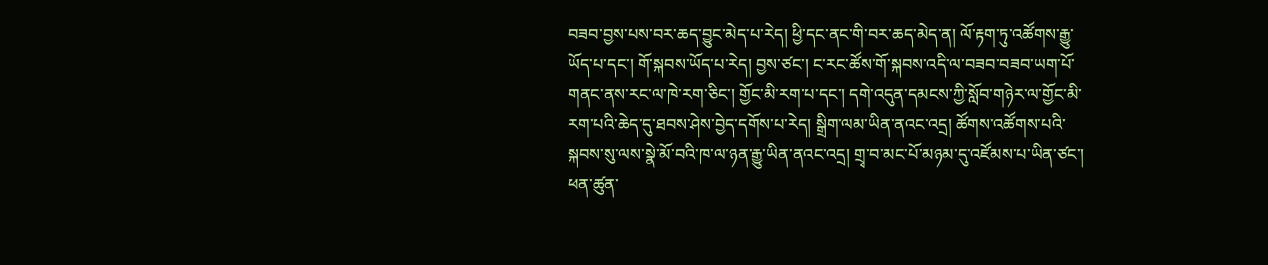བཟབ་བྱས་པས་བར་ཆད་བྱུང་མེད་པ་རེད། ཕྱི་དང་ནང་གི་བར་ཆད་མེད་ན། ལོ་རྟག་ཏུ་འཚོགས་རྒྱུ་ཡོད་པ་དང་། གོ་སྐབས་ཡོད་པ་རེད། བྱས་ཙང་། ང་རང་ཚོས་གོ་སྐབས་འདི་ལ་བཟབ་བཟབ་ཡག་པོ་གནང་ནས་རང་ལ་ཁེ་རག་ཅིང་། གྱོང་མི་རག་པ་དང་། དགེ་འདུན་དམངས་ཀྱི་སློབ་གཉེར་ལ་གྱོང་མི་རག་པའི་ཆེད་དུ་ཐབས་ཤེས་བྱེད་དགོས་པ་རེད། སྒྲིག་ལམ་ཡིན་ནའང་འདྲ། ཚོགས་འཚོགས་པའི་སྐབས་སུ་ལས་སྣེ་མོ་བའི་ཁ་ལ་ཉན་རྒྱུ་ཡིན་ནའང་འདྲ། གྲྭ་བ་མང་པོ་མཉམ་དུ་འཛོམས་པ་ཡིན་ཙང་། ཕན་ཚུན་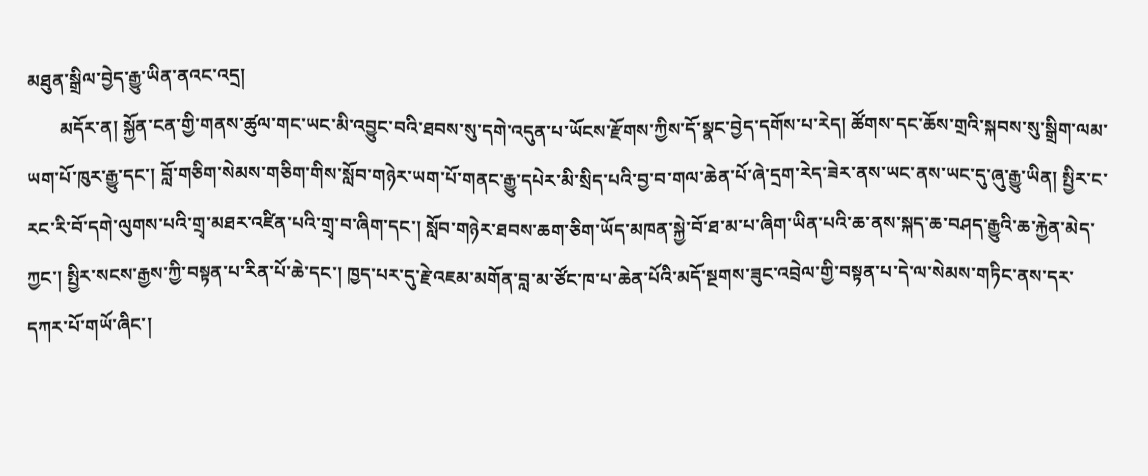མཐུན་སྒྲིལ་བྱེད་རྒྱུ་ཡིན་ནའང་འདྲ།
       མདོར་ན། སྐྱོན་ངན་གྱི་གནས་ཚུལ་གང་ཡང་མི་འབྱུང་བའི་ཐབས་སུ་དགེ་འདུན་པ་ཡོངས་རྫོགས་ཀྱིས་དོ་སྣང་བྱེད་དགོས་པ་རེད། ཚོགས་དང་ཆོས་གྲའི་སྐབས་སུ་སྒྲིག་ལམ་ཡག་པོ་ཁུར་རྒྱུ་དང་། བློ་གཅིག་སེམས་གཅིག་གིས་སློབ་གཉེར་ཡག་པོ་གནང་རྒྱུ་དཔེར་མི་སྲིད་པའི་བྱ་བ་གལ་ཆེན་པོ་ཞེ་དྲག་རེད་ཟེར་ནས་ཡང་ནས་ཡང་དུ་ཞུ་རྒྱུ་ཡིན། སྤྱིར་ང་རང་རི་བོ་དགེ་ལུགས་པའི་གྲྭ་མཐར་འཛིན་པའི་གྲྭ་བ་ཞིག་དང་། སློབ་གཉེར་ཐབས་ཆག་ཅིག་ཡོད་མཁན་སྐྱེ་བོ་ཐ་མ་པ་ཞིག་ཡིན་པའི་ཆ་ནས་སྐད་ཆ་བཤད་རྒྱུའི་ཆ་རྐྱེན་མེད་ཀྱང་། སྤྱིར་སངས་རྒྱས་ཀྱི་བསྟན་པ་རིན་པོ་ཆེ་དང་། ཁྱད་པར་དུ་རྗེ་འཇམ་མགོན་བླ་མ་ཙོང་ཁ་པ་ཆེན་པོའི་མདོ་སྔགས་ཟུང་འབྲེལ་གྱི་བསྟན་པ་དེ་ལ་སེམས་གཏིང་ནས་དར་དཀར་པོ་གཡོ་ཞིང་།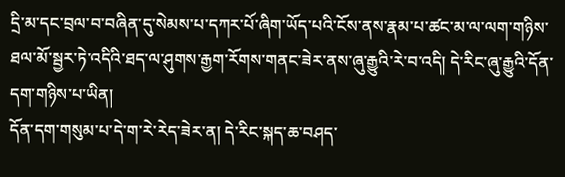དྲི་མ་དང་བྲལ་བ་བཞིན་དུ་སེམས་པ་དཀར་པོ་ཞིག་ཡོད་པའི་ངོས་ནས་རྣམ་པ་ཚང་མ་ལ་ལག་གཉིས་ཐལ་མོ་སྦྱར་ཏེ་འདིའི་ཐད་ལ་ཤུགས་རྒྱག་རོགས་གནང་ཟེར་ནས་ཞུ་རྒྱུའི་རེ་བ་འདི། དེ་རིང་ཞུ་རྒྱུའི་དོན་དག་གཉིས་པ་ཡིན།
དོན་དག་གསུམ་པ་དེ་ག་རེ་རེད་ཟེར་ན། དེ་རིང་སྐད་ཆ་བཤད་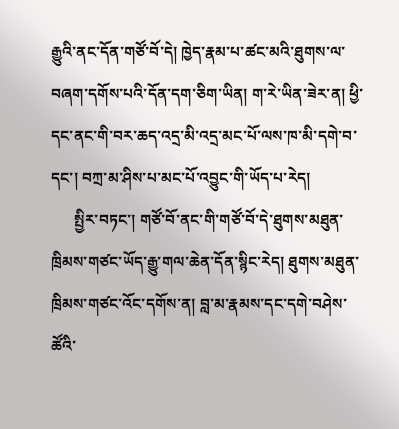རྒྱུའི་ནང་དོན་གཙོ་བོ་དེ། ཁྱེད་རྣམ་པ་ཚང་མའི་ཐུགས་ལ་བཞག་དགོས་པའི་དོན་དག་ཅིག་ཡིན། ག་རེ་ཡིན་ཟེར་ན། ཕྱི་དང་ནང་གི་བར་ཆད་འདྲ་མི་འདྲ་མང་པོ་ལས་ཁ་མི་དགེ་བ་དང་། བཀྲ་མ་ཤིས་པ་མང་པོ་འབྱུང་གི་ཡོད་པ་རེད།
      སྤྱིར་བཏང་། གཙོ་བོ་ནང་གི་གཙོ་བོ་དེ་ཐུགས་མཐུན་ཁྲིམས་གཙང་ཡོད་རྒྱུ་གལ་ཆེན་དོན་སྙིང་རེད། ཐུགས་མཐུན་ཁྲིམས་གཙང་འོང་དགོས་ན། བླ་མ་རྣམས་དང་དགེ་བཤེས་ཚོའི་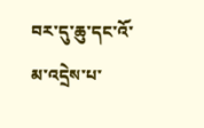བར་དུ་ཆུ་དང་འོ་མ་འདྲེས་པ་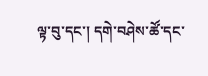ལྟ་བུ་དང་། དགེ་བཤེས་ཚོ་དང་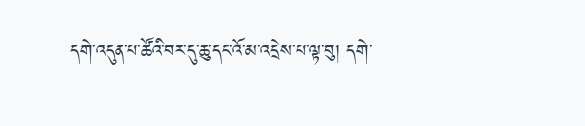དགེ་འདུན་པ་ཚོའི་བར་དུ་ཆུ་དང་འོ་མ་འདྲེས་པ་ལྟ་བུ། དགེ་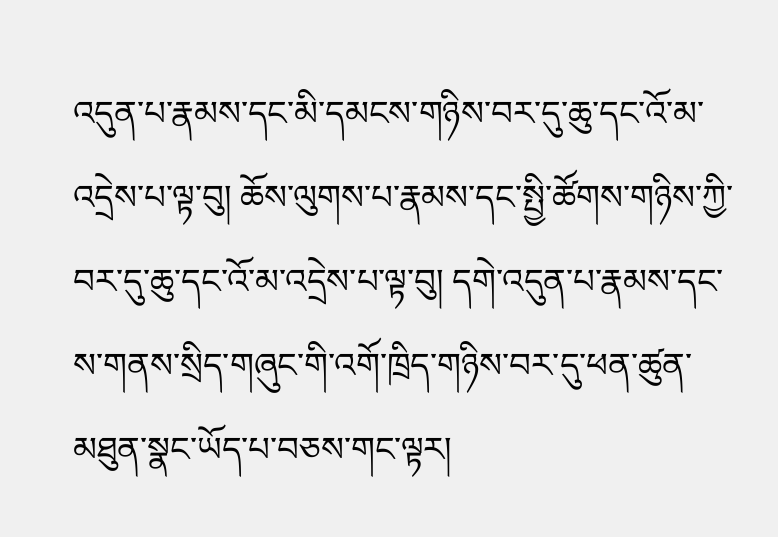འདུན་པ་རྣམས་དང་མི་དམངས་གཉིས་བར་དུ་ཆུ་དང་འོ་མ་འདྲེས་པ་ལྟ་བུ། ཆོས་ལུགས་པ་རྣམས་དང་སྤྱི་ཚོགས་གཉིས་ཀྱི་བར་དུ་ཆུ་དང་འོ་མ་འདྲེས་པ་ལྟ་བུ། དགེ་འདུན་པ་རྣམས་དང་ས་གནས་སྲིད་གཞུང་གི་འགོ་ཁྲིད་གཉིས་བར་དུ་ཕན་ཚུན་མཐུན་སྣང་ཡོད་པ་བཅས་གང་ལྟར།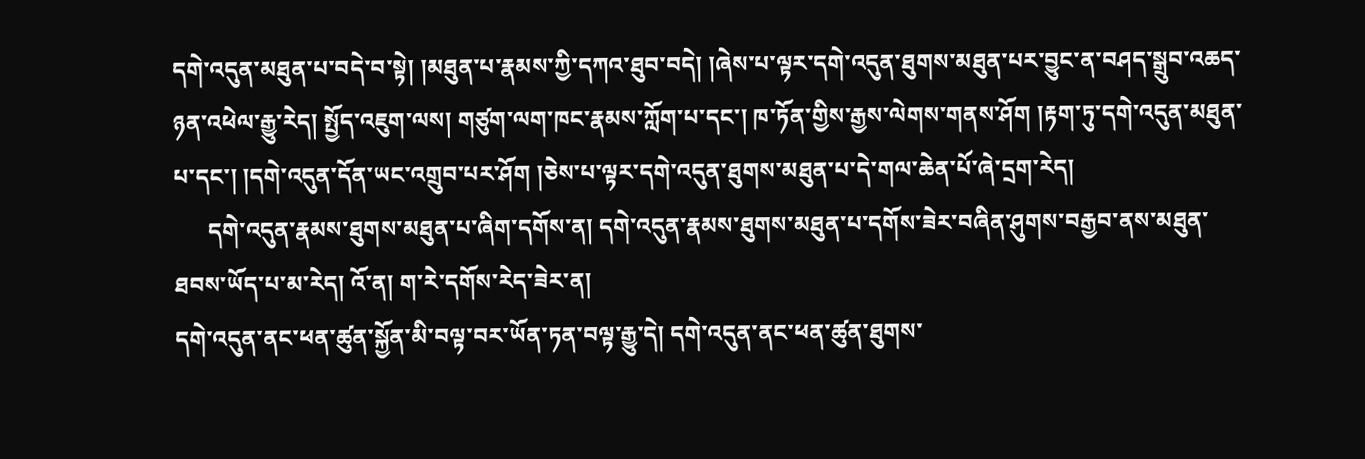དགེ་འདུན་མཐུན་པ་བདེ་བ་སྟེ། །མཐུན་པ་རྣམས་ཀྱི་དཀའ་ཐུབ་བདེ། །ཞེས་པ་ལྟར་དགེ་འདུན་ཐུགས་མཐུན་པར་བྱུང་ན་བཤད་སྒྲུབ་འཆད་ཉན་འཕེལ་རྒྱུ་རེད། སྤྱོད་འཇུག་ལས། གཙུག་ལག་ཁང་རྣམས་ཀློག་པ་དང་། ཁ་ཏོན་གྱིས་རྒྱས་ལེགས་གནས་ཤོག །རྟག་ཏུ་དགེ་འདུན་མཐུན་པ་དང་། །དགེ་འདུན་དོན་ཡང་འགྲུབ་པར་ཤོག །ཅེས་པ་ལྟར་དགེ་འདུན་ཐུགས་མཐུན་པ་དེ་གལ་ཆེན་པོ་ཞེ་དྲག་རེད།
      དགེ་འདུན་རྣམས་ཐུགས་མཐུན་པ་ཞིག་དགོས་ན། དགེ་འདུན་རྣམས་ཐུགས་མཐུན་པ་དགོས་ཟེར་བཞིན་ཤུགས་བརྒྱབ་ནས་མཐུན་ཐབས་ཡོད་པ་མ་རེད། འོ་ན། ག་རེ་དགོས་རེད་ཟེར་ན།
དགེ་འདུན་ནང་ཕན་ཚུན་སྐྱོན་མི་བལྟ་བར་ཡོན་ཏན་བལྟ་རྒྱུ་དེ། དགེ་འདུན་ནང་ཕན་ཚུན་ཐུགས་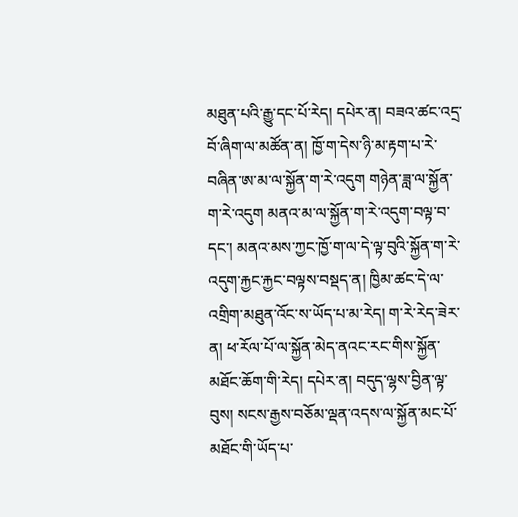མཐུན་པའི་རྒྱུ་དང་པོ་རེད། དཔེར་ན། བཟའ་ཚང་འདྲ་བོ་ཞིག་ལ་མཚོན་ན། ཁྱོ་ག་དེས་ཉི་མ་རྟག་པ་རེ་བཞིན་ཨ་མ་ལ་སྐྱོན་ག་རེ་འདུག གཉེན་ཟླ་ལ་སྐྱོན་ག་རེ་འདུག མནའ་མ་ལ་སྐྱོན་ག་རེ་འདུག་བལྟ་བ་དང་། མནའ་མས་ཀྱང་ཁྱོ་ག་ལ་དེ་ལྟ་བུའི་སྐྱོན་ག་རེ་འདུག་རྐྱང་རྐྱང་བལྟས་བསྡད་ན། ཁྱིམ་ཚང་དེ་ལ་འགྲིག་མཐུན་འོང་ས་ཡོད་པ་མ་རེད། ག་རེ་རེད་ཟེར་ན། ཕ་རོལ་པོ་ལ་སྐྱོན་མེད་ནའང་རང་གིས་སྐྱོན་མཐོང་ཆོག་གི་རེད། དཔེར་ན། བདུད་ལྷས་བྱིན་ལྟ་བུས། སངས་རྒྱས་བཅོམ་ལྡན་འདས་ལ་སྐྱོན་མང་པོ་མཐོང་གི་ཡོད་པ་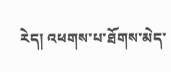རེད། འཕགས་པ་ཐོགས་མེད་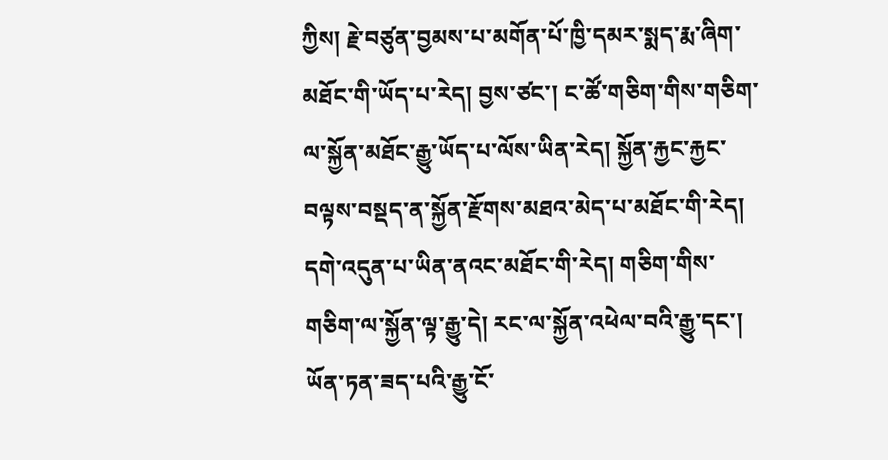ཀྱིས། རྗེ་བཙུན་བྱམས་པ་མགོན་པོ་ཁྱི་དམར་སྨད་རྨ་ཞིག་མཐོང་གི་ཡོད་པ་རེད། བྱས་ཙང་། ང་ཚོ་གཅིག་གིས་གཅིག་ལ་སྐྱོན་མཐོང་རྒྱུ་ཡོད་པ་ལོས་ཡིན་རེད། སྐྱོན་རྐྱང་རྐྱང་བལྟས་བསྡད་ན་སྐྱོན་རྫོགས་མཐའ་མེད་པ་མཐོང་གི་རེད། དགེ་འདུན་པ་ཡིན་ནའང་མཐོང་གི་རེད། གཅིག་གིས་གཅིག་ལ་སྐྱོན་ལྟ་རྒྱུ་དེ། རང་ལ་སྐྱོན་འཕེལ་བའི་རྒྱུ་དང་། ཡོན་ཏན་ཟད་པའི་རྒྱུ་ངོ་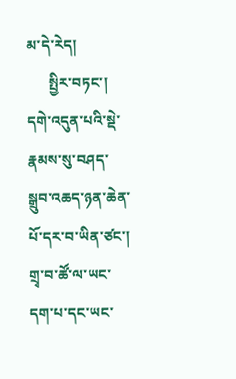མ་དེ་རེད།
      སྤྱིར་བཏང་། དགེ་འདུན་པའི་སྡེ་རྣམས་སུ་བཤད་སྒྲུབ་འཆད་ཉན་ཆེན་པོ་དར་བ་ཡིན་ཙང་། གྲྭ་བ་ཚོ་ལ་ཡང་དག་པ་དང་ཡང་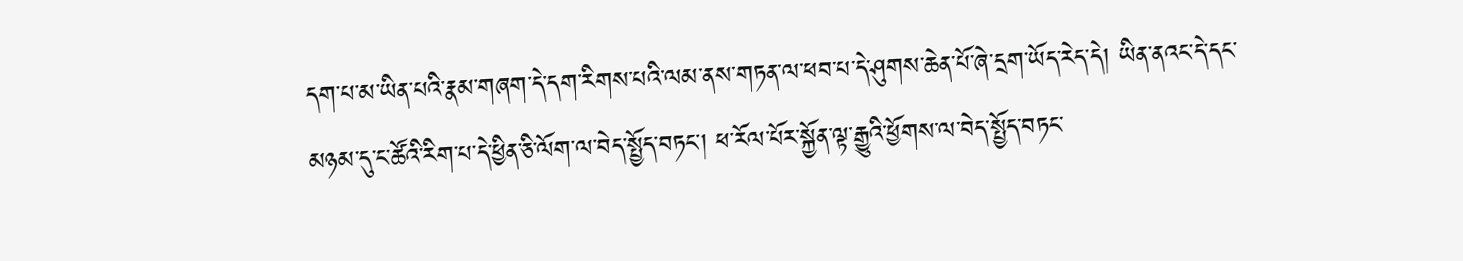དག་པ་མ་ཡིན་པའི་རྣམ་གཞག་དེ་དག་རིགས་པའི་ལམ་ནས་གཏན་ལ་ཕབ་པ་དེ་ཤུགས་ཆེན་པོ་ཞེ་དྲག་ཡོད་རེད་དེ། ཡིན་ནའང་དེ་དང་མཉམ་དུ་ང་ཚོའི་རིག་པ་དེ་ཕྱིན་ཅི་ལོག་ལ་བེད་སྤྱོད་བཏང་། ཕ་རོལ་པོར་སྐྱོན་ལྟ་རྒྱུའི་ཕྱོགས་ལ་བེད་སྤྱོད་བཏང་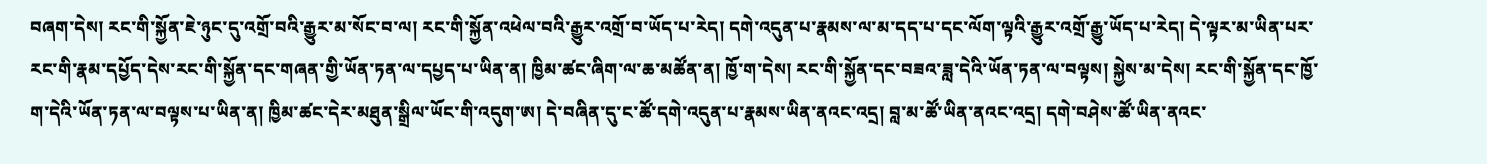བཞག་དེས། རང་གི་སྐྱོན་ཇེ་ཉུང་དུ་འགྲོ་བའི་རྒྱུར་མ་སོང་བ་ལ། རང་གི་སྐྱོན་འཕེལ་བའི་རྒྱུར་འགྲོ་བ་ཡོད་པ་རེད། དགེ་འདུན་པ་རྣམས་ལ་མ་དད་པ་དང་ལོག་ལྟའི་རྒྱུར་འགྲོ་རྒྱུ་ཡོད་པ་རེད། དེ་ལྟར་མ་ཡིན་པར་རང་གི་རྣམ་དཔྱོད་དེས་རང་གི་སྐྱོན་དང་གཞན་གྱི་ཡོན་ཏན་ལ་དཔྱད་པ་ཡིན་ན། ཁྱིམ་ཚང་ཞིག་ལ་ཆ་མཚོན་ན། ཁྱོ་ག་དེས། རང་གི་སྐྱོན་དང་བཟའ་ཟླ་དེའི་ཡོན་ཏན་ལ་བལྟས། སྐྱེས་མ་དེས། རང་གི་སྐྱོན་དང་ཁྱོ་ག་དེའི་ཡོན་ཏན་ལ་བལྟས་པ་ཡིན་ན། ཁྱིམ་ཚང་དེར་མཐུན་སྒྲིལ་ཡོང་གི་འདུག་ཨ། དེ་བཞིན་དུ་ང་ཚོ་དགེ་འདུན་པ་རྣམས་ཡིན་ནའང་འདྲ། བླ་མ་ཚོ་ཡིན་ནའང་འདྲ། དགེ་བཤེས་ཚོ་ཡིན་ནའང་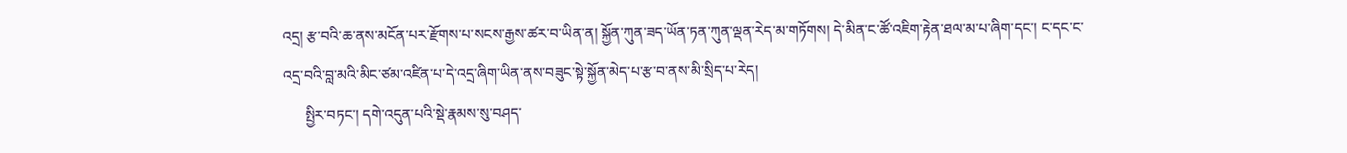འདྲ། རྩ་བའི་ཆ་ནས་མངོན་པར་རྫོགས་པ་སངས་རྒྱས་ཚར་བ་ཡིན་ན། སྐྱོན་ཀུན་ཟད་ཡོན་ཏན་ཀུན་ལྡན་རེད་མ་གཏོགས། དེ་མིན་ང་ཚོ་འཇིག་རྟེན་ཐལ་མ་པ་ཞིག་དང་། ང་དང་ང་འདྲ་བའི་བླ་མའི་མིང་ཙམ་འཛིན་པ་དེ་འདྲ་ཞིག་ཡིན་ནས་བཟུང་སྟེ་སྐྱོན་མེད་པ་རྩ་བ་ནས་མི་སྲིད་པ་རེད།
      སྤྱིར་བཏང་། དགེ་འདུན་པའི་སྡེ་རྣམས་སུ་བཤད་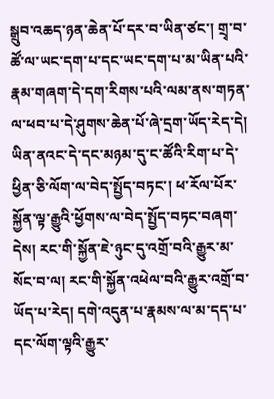སྒྲུབ་འཆད་ཉན་ཆེན་པོ་དར་བ་ཡིན་ཙང་། གྲྭ་བ་ཚོ་ལ་ཡང་དག་པ་དང་ཡང་དག་པ་མ་ཡིན་པའི་རྣམ་གཞག་དེ་དག་རིགས་པའི་ལམ་ནས་གཏན་ལ་ཕབ་པ་དེ་ཤུགས་ཆེན་པོ་ཞེ་དྲག་ཡོད་རེད་དེ། ཡིན་ནའང་དེ་དང་མཉམ་དུ་ང་ཚོའི་རིག་པ་དེ་ཕྱིན་ཅི་ལོག་ལ་བེད་སྤྱོད་བཏང་། ཕ་རོལ་པོར་སྐྱོན་ལྟ་རྒྱུའི་ཕྱོགས་ལ་བེད་སྤྱོད་བཏང་བཞག་དེས། རང་གི་སྐྱོན་ཇེ་ཉུང་དུ་འགྲོ་བའི་རྒྱུར་མ་སོང་བ་ལ། རང་གི་སྐྱོན་འཕེལ་བའི་རྒྱུར་འགྲོ་བ་ཡོད་པ་རེད། དགེ་འདུན་པ་རྣམས་ལ་མ་དད་པ་དང་ལོག་ལྟའི་རྒྱུར་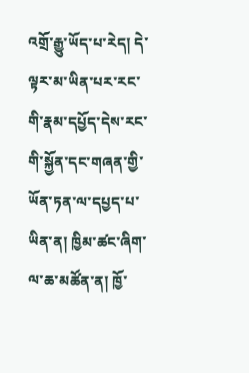འགྲོ་རྒྱུ་ཡོད་པ་རེད། དེ་ལྟར་མ་ཡིན་པར་རང་གི་རྣམ་དཔྱོད་དེས་རང་གི་སྐྱོན་དང་གཞན་གྱི་ཡོན་ཏན་ལ་དཔྱད་པ་ཡིན་ན། ཁྱིམ་ཚང་ཞིག་ལ་ཆ་མཚོན་ན། ཁྱོ་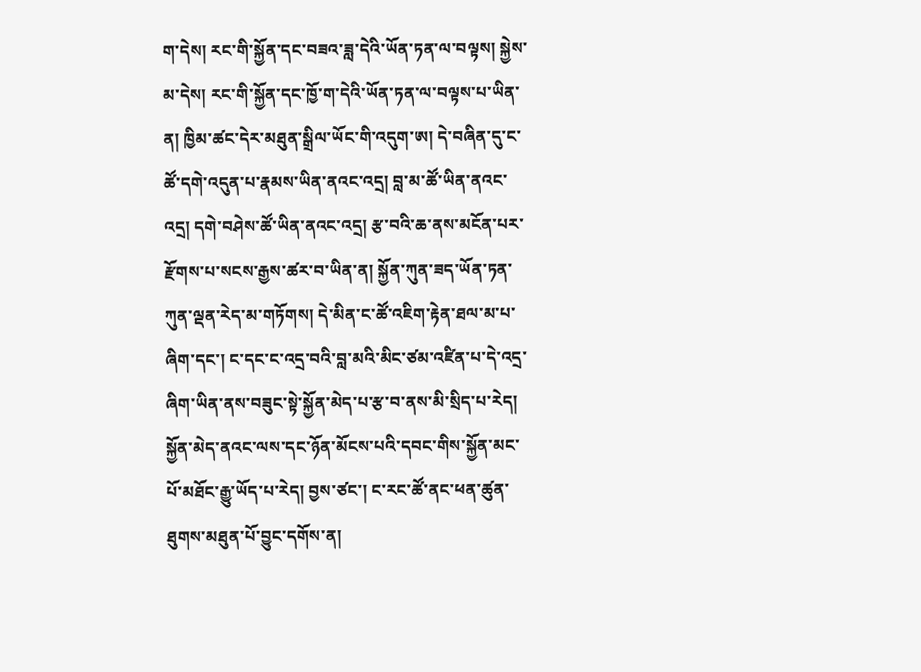ག་དེས། རང་གི་སྐྱོན་དང་བཟའ་ཟླ་དེའི་ཡོན་ཏན་ལ་བལྟས། སྐྱེས་མ་དེས། རང་གི་སྐྱོན་དང་ཁྱོ་ག་དེའི་ཡོན་ཏན་ལ་བལྟས་པ་ཡིན་ན། ཁྱིམ་ཚང་དེར་མཐུན་སྒྲིལ་ཡོང་གི་འདུག་ཨ། དེ་བཞིན་དུ་ང་ཚོ་དགེ་འདུན་པ་རྣམས་ཡིན་ནའང་འདྲ། བླ་མ་ཚོ་ཡིན་ནའང་འདྲ། དགེ་བཤེས་ཚོ་ཡིན་ནའང་འདྲ། རྩ་བའི་ཆ་ནས་མངོན་པར་རྫོགས་པ་སངས་རྒྱས་ཚར་བ་ཡིན་ན། སྐྱོན་ཀུན་ཟད་ཡོན་ཏན་ཀུན་ལྡན་རེད་མ་གཏོགས། དེ་མིན་ང་ཚོ་འཇིག་རྟེན་ཐལ་མ་པ་ཞིག་དང་། ང་དང་ང་འདྲ་བའི་བླ་མའི་མིང་ཙམ་འཛིན་པ་དེ་འདྲ་ཞིག་ཡིན་ནས་བཟུང་སྟེ་སྐྱོན་མེད་པ་རྩ་བ་ནས་མི་སྲིད་པ་རེད། སྐྱོན་མེད་ནའང་ལས་དང་ཉོན་མོངས་པའི་དབང་གིས་སྐྱོན་མང་པོ་མཐོང་རྒྱུ་ཡོད་པ་རེད། བྱས་ཙང་། ང་རང་ཚོ་ནང་ཕན་ཚུན་ཐུགས་མཐུན་པོ་བྱུང་དགོས་ན།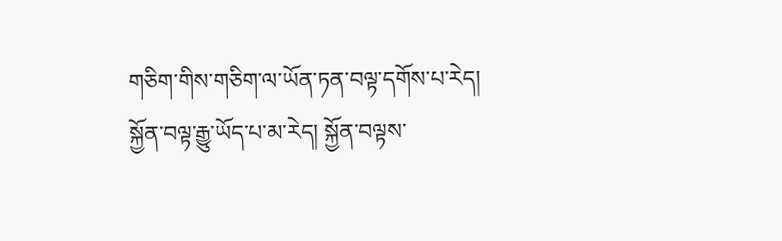གཅིག་གིས་གཅིག་ལ་ཡོན་ཏན་བལྟ་དགོས་པ་རེད། སྐྱོན་བལྟ་རྒྱུ་ཡོད་པ་མ་རེད། སྐྱོན་བལྟས་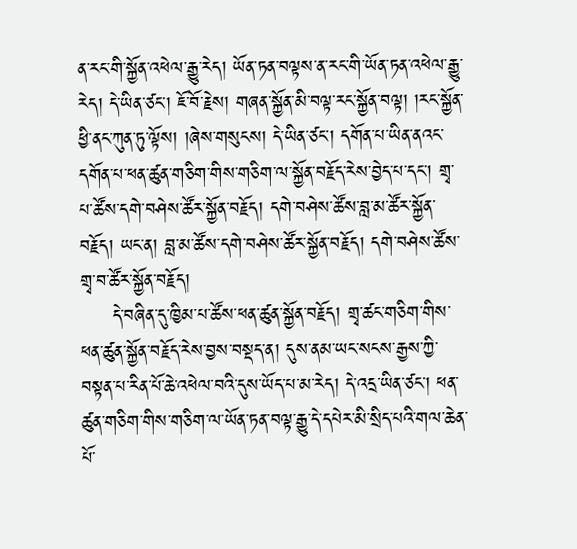ན་རང་གི་སྐྱོན་འཕེལ་རྒྱུ་རེད། ཡོན་ཏན་བལྟས་ན་རང་གི་ཡོན་ཏན་འཕེལ་རྒྱུ་རེད། དེ་ཡིན་ཙང་། ཇོ་བོ་རྗེས། གཞན་སྐྱོན་མི་བལྟ་རང་སྐྱོན་བལྟ། །རང་སྐྱོན་ཕྱི་ནང་ཀུན་ཏུ་ལྟོས། །ཞེས་གསུངས། དེ་ཡིན་ཙང་། དགོན་པ་ཡིན་ནའང་དགོན་པ་ཕན་ཚུན་གཅིག་གིས་གཅིག་ལ་སྐྱོན་བརྗོད་རེས་བྱེད་པ་དང་། གྲྭ་པ་ཚོས་དགེ་བཤེས་ཚོར་སྐྱོན་བརྗོད། དགེ་བཤེས་ཚོས་བླ་མ་ཚོར་སྐྱོན་བརྗོད། ཡང་ན། བླ་མ་ཚོས་དགེ་བཤེས་ཚོར་སྐྱོན་བརྗོད། དགེ་བཤེས་ཚོས་གྲྭ་བ་ཚོར་སྐྱོན་བརྗོད།
     དེ་བཞིན་དུ་ཁྱིམ་པ་ཚོས་ཕན་ཚུན་སྐྱོན་བརྗོད། གྲྭ་ཚང་གཅིག་གིས་ཕན་ཚུན་སྐྱོན་བརྗོད་རེས་བྱས་བསྡད་ན། དུས་ནམ་ཡང་སངས་རྒྱས་ཀྱི་བསྟན་པ་རིན་པོ་ཆེ་འཕེལ་བའི་དུས་ཡོད་པ་མ་རེད། དེ་འདྲ་ཡིན་ཙང་། ཕན་ཚུན་གཅིག་གིས་གཅིག་ལ་ཡོན་ཏན་བལྟ་རྒྱུ་དེ་དཔེར་མི་སྲིད་པའི་གལ་ཆེན་པོ་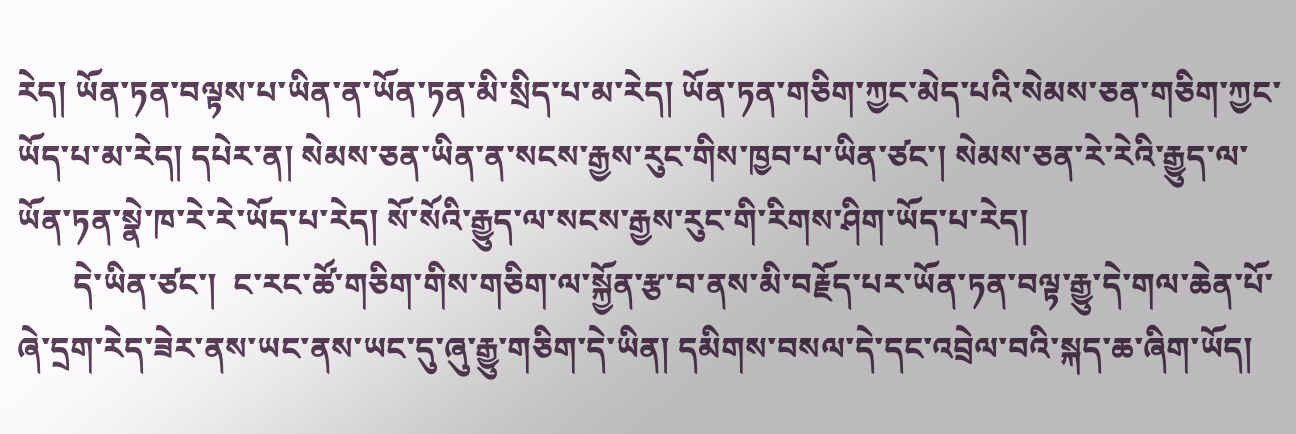རེད། ཡོན་ཏན་བལྟས་པ་ཡིན་ན་ཡོན་ཏན་མི་སྲིད་པ་མ་རེད། ཡོན་ཏན་གཅིག་ཀྱང་མེད་པའི་སེམས་ཅན་གཅིག་ཀྱང་ཡོད་པ་མ་རེད། དཔེར་ན། སེམས་ཅན་ཡིན་ན་སངས་རྒྱས་རུང་གིས་ཁྱབ་པ་ཡིན་ཙང་། སེམས་ཅན་རེ་རེའི་རྒྱུད་ལ་ཡོན་ཏན་སྣེ་ཁ་རེ་རེ་ཡོད་པ་རེད། སོ་སོའི་རྒྱུད་ལ་སངས་རྒྱས་རུང་གི་རིགས་ཤིག་ཡོད་པ་རེད།
       དེ་ཡིན་ཙང་།  ང་རང་ཚོ་གཅིག་གིས་གཅིག་ལ་སྐྱོན་རྩ་བ་ནས་མི་བརྗོད་པར་ཡོན་ཏན་བལྟ་རྒྱུ་དེ་གལ་ཆེན་པོ་ཞེ་དྲག་རེད་ཟེར་ནས་ཡང་ནས་ཡང་དུ་ཞུ་རྒྱུ་གཅིག་དེ་ཡིན། དམིགས་བསལ་དེ་དང་འབྲེལ་བའི་སྐད་ཆ་ཞིག་ཡོད།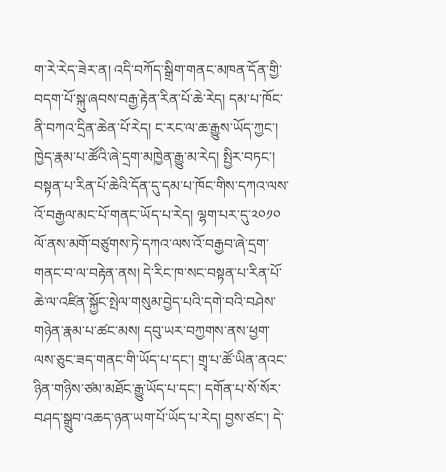ག་རེ་རེད་ཟེར་ན། འདི་བཀོད་སྒྲིག་གནང་མཁན་དོན་གྱི་བདག་པོ་སྐུ་ཞབས་བརྒྱ་རྟེན་རིན་པོ་ཆེ་རེད། དམ་པ་ཁོང་ནི་བཀའ་དྲིན་ཆེན་པོ་རེད། ང་རང་ལ་ཆ་རྒྱུས་ཡོད་ཀྱང་། ཁྱེད་རྣམ་པ་ཚོའི་ཞེ་དྲག་མཁྱེན་རྒྱུ་མ་རེད། སྤྱིར་བཏང་། བསྟན་པ་རིན་པོ་ཆེའི་དོན་དུ་དམ་པ་ཁོང་གིས་དཀའ་ལས་འོ་བརྒྱལ་མང་པོ་གནང་ཡོད་པ་རེད། ལྷག་པར་དུ་༢༠༡༠ ལོ་ནས་མགོ་བཙུགས་ཏེ་དཀའ་ལས་འོ་བརྒྱབ་ཞེ་དྲག་གནང་བ་ལ་བརྟེན་ནས། དེ་རིང་ཁ་སང་བསྟན་པ་རིན་པོ་ཆེ་ལ་འཛིན་སྐྱོང་སྤེལ་གསུམ་བྱེད་པའི་དགེ་བའི་བཤེས་གཉེན་རྣམ་པ་ཚང་མས། དབུ་ཡར་བཀྱགས་ནས་ཕྱག་ལས་ཅུང་ཟད་གནང་གི་ཡོད་པ་དང་། གྲྭ་པ་ཚོ་ཡིན་ནའང་ཉིན་གཉིས་ཙམ་མཐོང་རྒྱུ་ཡོད་པ་དང་། དགོན་པ་སོ་སོར་བཤད་སྒྲུབ་འཆད་ཉན་ཡག་པོ་ཡོད་པ་རེད། བྱས་ཙང་། དེ་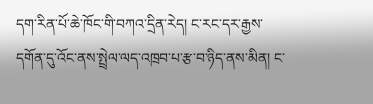དག་རིན་པོ་ཆེ་ཁོང་གི་བཀའ་དྲིན་རེད། ང་རང་དར་རྒྱས་དགོན་དུ་འོང་ནས་སྤྲེལ་ལད་འཁྲབ་པ་རྩ་བ་ཉིད་ནས་མིན། ང་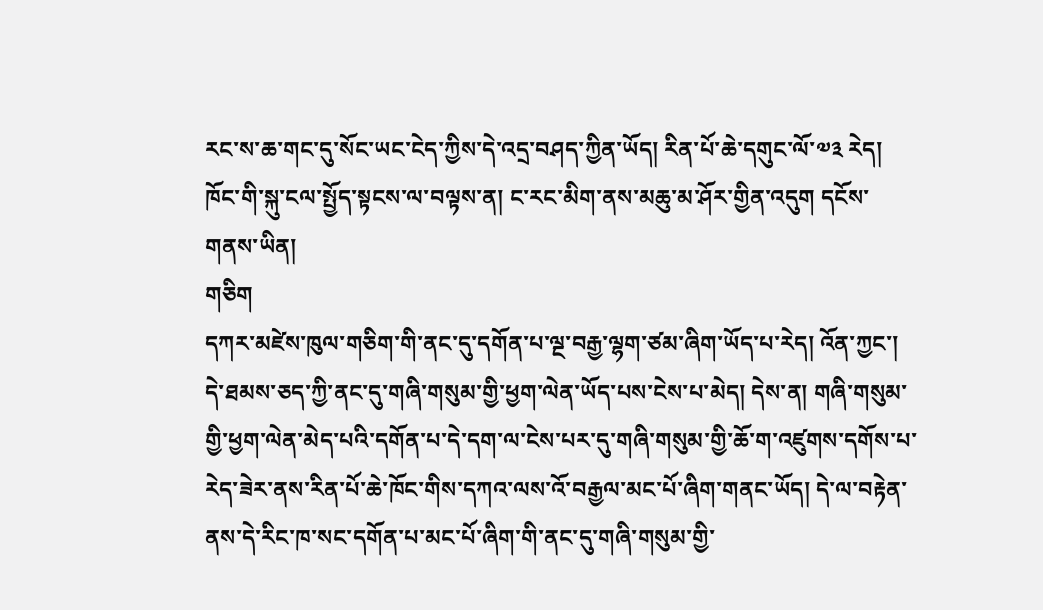རང་ས་ཆ་གང་དུ་སོང་ཡང་ངེད་ཀྱིས་དེ་འདྲ་བཤད་ཀྱིན་ཡོད། རིན་པོ་ཆེ་དགུང་ལོ་༧༣ རེད། ཁོང་གི་སྐུ་ངལ་སྤྱོད་སྟངས་ལ་བལྟས་ན། ང་རང་མིག་ནས་མཆུ་མ་ཤོར་གྱིན་འདུག དངོས་གནས་ཡིན།
གཅིག
དཀར་མཛེས་ཁུལ་གཅིག་གི་ནང་དུ་དགོན་པ་ལྔ་བརྒྱ་ལྷག་ཙམ་ཞིག་ཡོད་པ་རེད། འོན་ཀྱང་། དེ་ཐམས་ཅད་ཀྱི་ནང་དུ་གཞི་གསུམ་གྱི་ཕྱག་ལེན་ཡོད་པས་ངེས་པ་མེད། དེས་ན། གཞི་གསུམ་གྱི་ཕྱག་ལེན་མེད་པའི་དགོན་པ་དེ་དག་ལ་ངེས་པར་དུ་གཞི་གསུམ་གྱི་ཆོ་ག་འཛུགས་དགོས་པ་རེད་ཟེར་ནས་རིན་པོ་ཆེ་ཁོང་གིས་དཀའ་ལས་འོ་བརྒྱལ་མང་པོ་ཞིག་གནང་ཡོད། དེ་ལ་བརྟེན་ནས་དེ་རིང་ཁ་སང་དགོན་པ་མང་པོ་ཞིག་གི་ནང་དུ་གཞི་གསུམ་གྱི་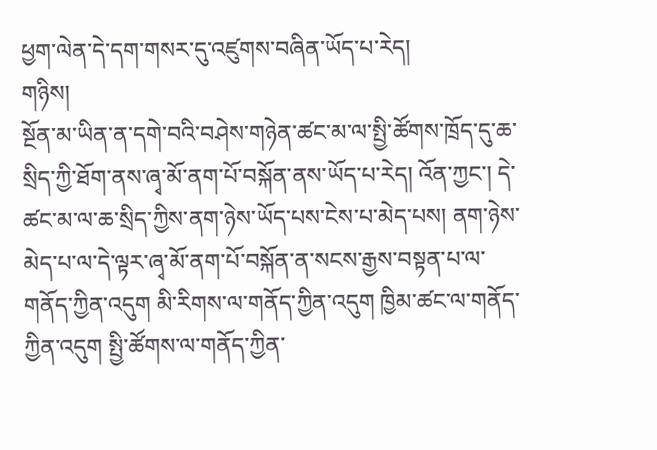ཕྱག་ལེན་དེ་དག་གསར་དུ་འཛུགས་བཞིན་ཡོད་པ་རེད།
གཉིས།
སྔོན་མ་ཡིན་ན་དགེ་བའི་བཤེས་གཉེན་ཚང་མ་ལ་སྤྱི་ཚོགས་ཁྲོད་དུ་ཆ་སྲིད་ཀྱི་ཐོག་ནས་ཞྭ་མོ་ནག་པོ་བསྐོན་ནས་ཡོད་པ་རེད། འོན་ཀྱང་། དེ་ཚང་མ་ལ་ཆ་སྲིད་ཀྱིས་ནག་ཉེས་ཡོད་པས་ངེས་པ་མེད་པས། ནག་ཉེས་མེད་པ་ལ་དེ་ལྟར་ཞྭ་མོ་ནག་པོ་བསྐོན་ན་སངས་རྒྱས་བསྟན་པ་ལ་གནོད་ཀྱིན་འདུག མི་རིགས་ལ་གནོད་ཀྱིན་འདུག ཁྱིམ་ཚང་ལ་གནོད་ཀྱིན་འདུག སྤྱི་ཚོགས་ལ་གནོད་ཀྱིན་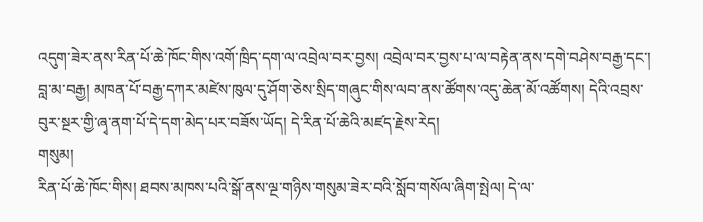འདུག་ཟེར་ནས་རིན་པོ་ཆེ་ཁོང་གིས་འགོ་ཁྲིད་དག་ལ་འབྲེལ་བར་བྱས། འབྲེལ་བར་བྱས་པ་ལ་བརྟེན་ནས་དགེ་བཤེས་བརྒྱ་དང་། བླ་མ་བརྒྱ། མཁན་པོ་བརྒྱ་དཀར་མཛེས་ཁུལ་དུ་ཤོག་ཅེས་སྲིད་གཞུང་གིས་ལབ་ནས་ཚོགས་འདུ་ཆེན་མོ་འཚོགས། དེའི་འབྲས་བུར་སྔར་གྱི་ཞྭ་ནག་པོ་དེ་དག་མེད་པར་བཟོས་ཡོད། དེ་རིན་པོ་ཆེའི་མཛད་རྗེས་རེད།
གསུམ།
རིན་པོ་ཆེ་ཁོང་གིས། ཐབས་མཁས་པའི་སྒོ་ནས་ལྔ་གཉིས་གསུམ་ཟེར་བའི་སློབ་གསོལ་ཞིག་སྤེལ། དེ་ལ་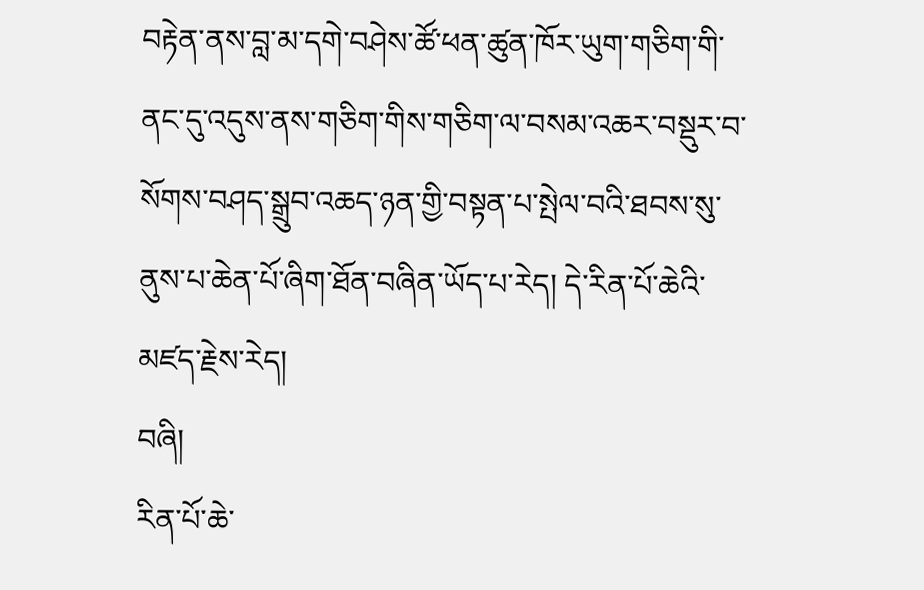བརྟེན་ནས་བླ་མ་དགེ་བཤེས་ཚོ་ཕན་ཚུན་ཁོར་ཡུག་གཅིག་གི་ནང་དུ་འདུས་ནས་གཅིག་གིས་གཅིག་ལ་བསམ་འཆར་བསྡུར་བ་སོགས་བཤད་སྒྲུབ་འཆད་ཉན་གྱི་བསྟན་པ་སྤེལ་བའི་ཐབས་སུ་ནུས་པ་ཆེན་པོ་ཞིག་ཐོན་བཞིན་ཡོད་པ་རེད། དེ་རིན་པོ་ཆེའི་མཛད་རྗེས་རེད།
བཞི།
རིན་པོ་ཆེ་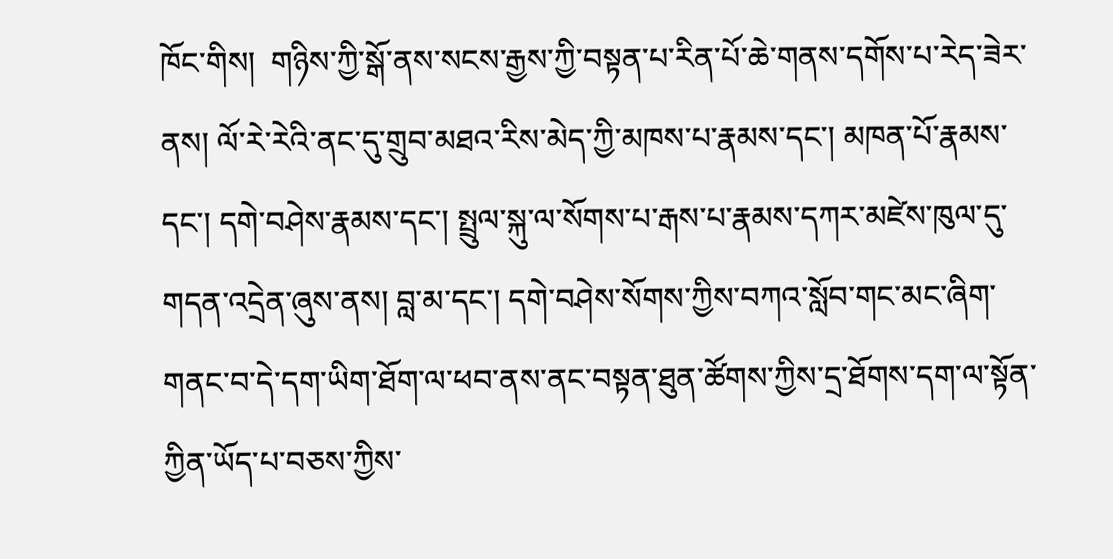ཁོང་གིས།  གཉིས་ཀྱི་སྒོ་ནས་སངས་རྒྱས་ཀྱི་བསྟན་པ་རིན་པོ་ཆེ་གནས་དགོས་པ་རེད་ཟེར་ནས། ལོ་རེ་རེའི་ནང་དུ་གྲུབ་མཐའ་རིས་མེད་ཀྱི་མཁས་པ་རྣམས་དང་། མཁན་པོ་རྣམས་དང་། དགེ་བཤེས་རྣམས་དང་། སྤྲུལ་སྐུ་ལ་སོགས་པ་རྒས་པ་རྣམས་དཀར་མཛེས་ཁུལ་དུ་གདན་འདྲེན་ཞུས་ནས། བླ་མ་དང་། དགེ་བཤེས་སོགས་ཀྱིས་བཀའ་སློབ་གང་མང་ཞིག་གནང་བ་དེ་དག་ཡིག་ཐོག་ལ་ཕབ་ནས་ནང་བསྟན་ཐུན་ཚོགས་ཀྱིས་དྲ་ཐོགས་དག་ལ་སྟོན་ཀྱིན་ཡོད་པ་བཅས་ཀྱིས་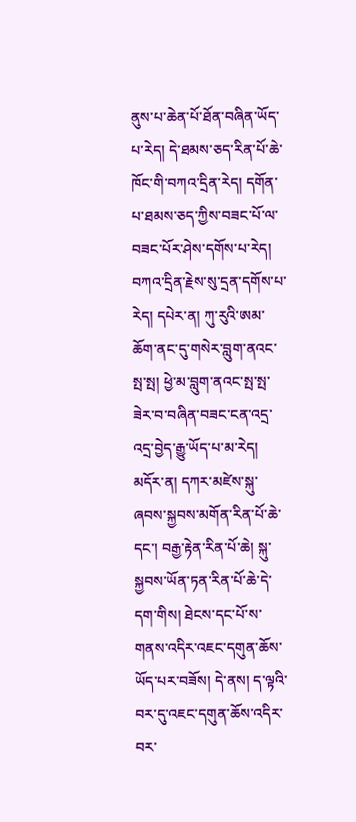ནུས་པ་ཆེན་པོ་ཐོན་བཞིན་ཡོད་པ་རེད། དེ་ཐམས་ཅད་རིན་པོ་ཆེ་ཁོང་གི་བཀའ་དྲིན་རེད། དགོན་པ་ཐམས་ཅད་ཀྱིས་བཟང་པོ་ལ་བཟང་པོར་ཤེས་དགོས་པ་རེད། བཀའ་དྲིན་རྗེས་སུ་དྲན་དགོས་པ་རེད། དཔེར་ན། ཀུ་རུའི་ཨམ་ཆོག་ནང་དུ་གསེར་བླུག་ནའང་སྤ་སྤ། ཕྱེ་མ་བླུག་ནའང་སྤ་སྤ་ཟེར་བ་བཞིན་བཟང་ངན་འདྲ་འདྲ་བྱེད་རྒྱུ་ཡོད་པ་མ་རེད། མདོར་ན། དཀར་མཛེས་སྐུ་ཞབས་སྐྱབས་མགོན་རིན་པོ་ཆེ་དང་། བརྒྱ་རྟེན་རིན་པོ་ཆེ། སྐུ་སྐྱབས་ཡོན་ཏན་རིན་པོ་ཆེ་དེ་དག་གིས། ཐེངས་དང་པོ་ས་གནས་འདིར་འཇང་དགུན་ཆོས་ཡོད་པར་བཟོས། དེ་ནས། ད་ལྟའི་བར་དུ་འཇང་དགུན་ཆོས་འདིར་བར་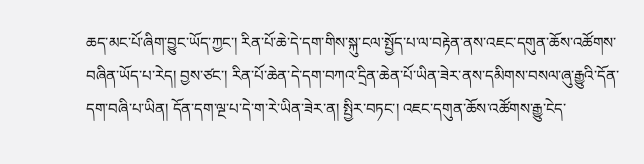ཆད་མང་པོ་ཞིག་བྱུང་ཡོད་ཀྱང་། རིན་པོ་ཆེ་དེ་དག་གིས་སྐུ་ངལ་སྤྱོད་པ་ལ་བརྟེན་ནས་འཇང་དགུན་ཆོས་འཚོགས་བཞིན་ཡོད་པ་རེད། བྱས་ཙང་། རིན་པོ་ཆེན་དེ་དག་བཀའ་དྲིན་ཆེན་པོ་ཡིན་ཟེར་ནས་དམིགས་བསལ་ཞུ་རྒྱུའི་དོན་དག་བཞི་པ་ཡིན། དོན་དག་ལྔ་པ་དེ་ག་རེ་ཡིན་ཟེར་ན། སྤྱིར་བཏང་། འཇང་དགུན་ཆོས་འཚོགས་རྒྱུ་ངེད་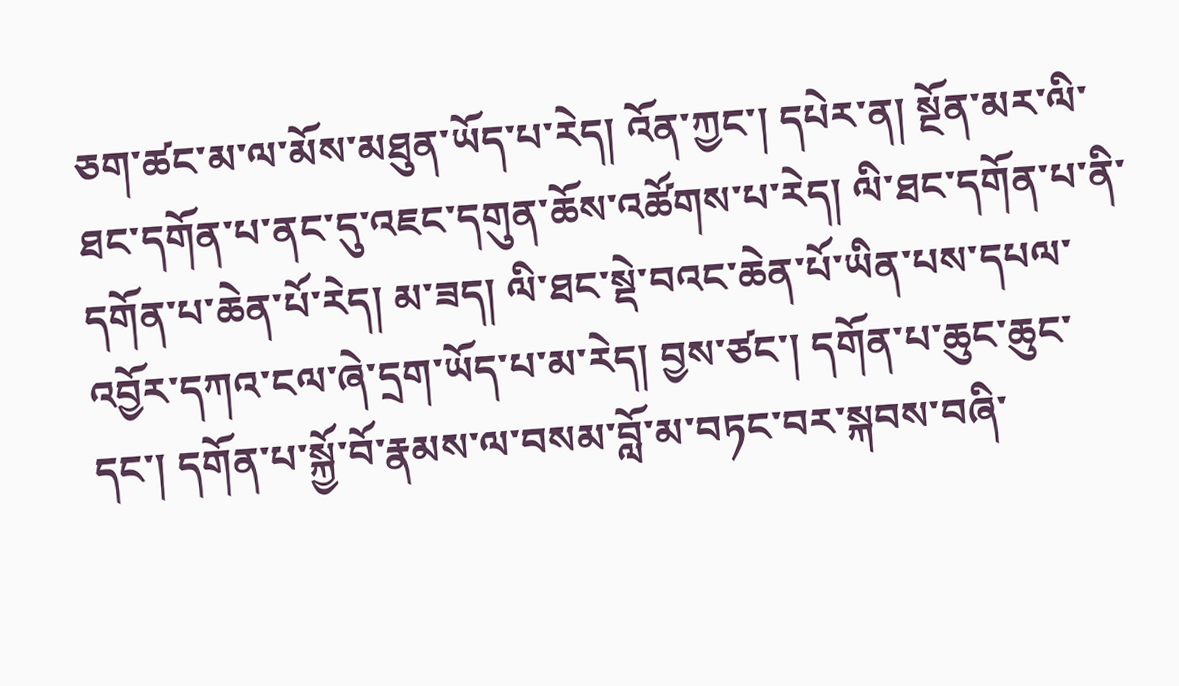ཅག་ཚང་མ་ལ་མོས་མཐུན་ཡོད་པ་རེད། འོན་ཀྱང་། དཔེར་ན། སྔོན་མར་ལི་ཐང་དགོན་པ་ནང་དུ་འཇང་དགུན་ཆོས་འཚོགས་པ་རེད། ལི་ཐང་དགོན་པ་ནི་དགོན་པ་ཆེན་པོ་རེད། མ་ཟད། ལི་ཐང་སྡེ་བའང་ཆེན་པོ་ཡིན་པས་དཔལ་འབྱོར་དཀའ་ངལ་ཞེ་དྲག་ཡོད་པ་མ་རེད། བྱས་ཙང་། དགོན་པ་ཆུང་ཆུང་དང་། དགོན་པ་སྐྱོ་བོ་རྣམས་ལ་བསམ་བློ་མ་བཏང་བར་སྐབས་བཞི་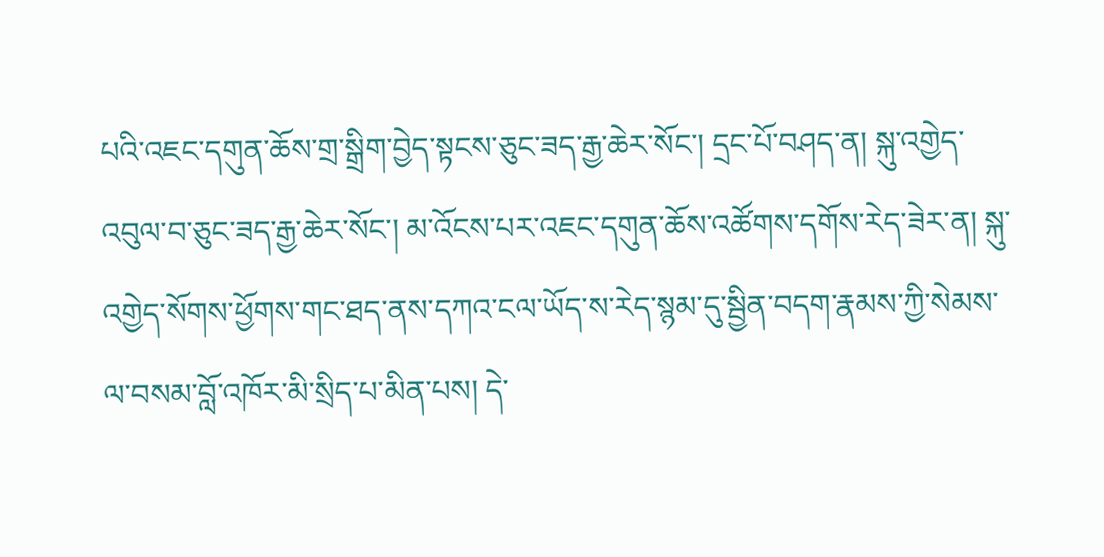པའི་འཇང་དགུན་ཆོས་གྲ་སྒྲིག་བྱེད་སྟངས་ཅུང་ཟད་རྒྱ་ཆེར་སོང་། དྲང་པོ་བཤད་ན། སྐུ་འགྱེད་འབུལ་བ་ཅུང་ཟད་རྒྱ་ཆེར་སོང་། མ་འོངས་པར་འཇང་དགུན་ཆོས་འཚོགས་དགོས་རེད་ཟེར་ན། སྐུ་འགྱེད་སོགས་ཕྱོགས་གང་ཐད་ནས་དཀའ་ངལ་ཡོད་ས་རེད་སྙམ་དུ་སྦྱིན་བདག་རྣམས་ཀྱི་སེམས་ལ་བསམ་བློ་འཁོར་མི་སྲིད་པ་མིན་པས། དེ་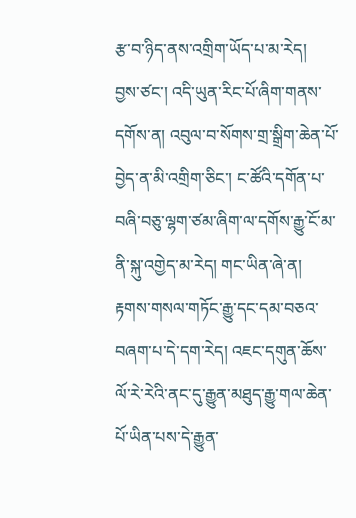རྩ་བ་ཉིད་ནས་འགྲིག་ཡོད་པ་མ་རེད།
བྱས་ཙང་། འདི་ཡུན་རིང་པོ་ཞིག་གནས་དགོས་ན། འབུལ་བ་སོགས་གྲ་སྒྲིག་ཆེན་པོ་བྱེད་ན་མི་འགྲིག་ཅིང་། ང་ཚོའི་དགོན་པ་བཞི་བཅུ་ལྷག་ཙམ་ཞིག་ལ་དགོས་རྒྱུ་ངོ་མ་ནི་སྐུ་འགྱེད་མ་རེད། གང་ཡིན་ཞེ་ན། རྟགས་གསལ་གཏོང་རྒྱུ་དང་དམ་བཅའ་བཞག་པ་དེ་དག་རེད། འཇང་དགུན་ཆོས་ལོ་རེ་རེའི་ནང་དུ་རྒྱུན་མཐུད་རྒྱུ་གལ་ཆེན་པོ་ཡིན་པས་དེ་རྒྱུན་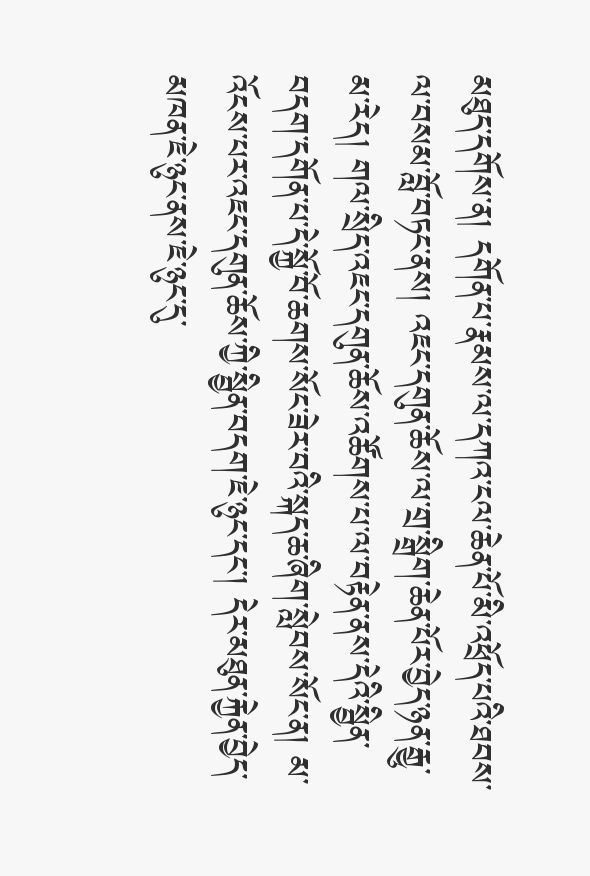མཐུད་དགོས་ན། དགོན་པ་རྣམས་ལ་དཀའ་ངལ་ཆེན་པོ་མི་འཕྲོད་པའི་ཐབས་ལ་བསམ་བློ་བཏང་ནས། འཇང་དགུན་ཆོས་ལ་གྲ་སྒྲིག་ཆེན་པོར་བྱེད་ཉན་རྒྱུ་མ་རེད། གལ་སྲིད་འཇང་དགུན་ཆོས་འཚོགས་པ་ལ་བརྟེན་ནས་དེའི་སྦྱིན་བདག་དགོན་པ་དེ་སྐྱོ་བོ་ཆགས་སོང་ཟེར་བའི་སྐད་ཆ་ཞིག་སླེབས་སོང་ན། མ་འོངས་པར་འཇང་དགུན་ཆོས་ཀྱི་སྦྱིན་བདག་ཇེ་ཉུང་དང་། དེར་མཐུན་རྐྱེན་བྱེད་མཁན་ཇེ་ཉུང་ནས་ཇེ་ཉུང་དུ་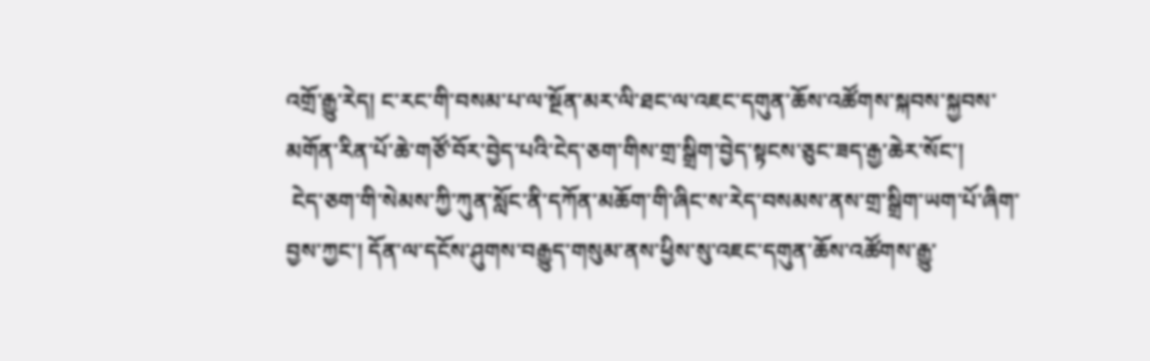འགྲོ་རྒྱུ་རེད། ང་རང་གི་བསམ་པ་ལ་སྔོན་མར་ལི་ཐང་ལ་འཇང་དགུན་ཆོས་འཚོགས་སྐབས་སྐྱབས་མགོན་རིན་པོ་ཆེ་གཙོ་བོར་བྱེད་པའི་ངེད་ཅག་གིས་གྲ་སྒྲིག་བྱེད་སྟངས་ཅུང་ཟད་རྒྱ་ཆེར་སོང་།
 ངེད་ཅག་གི་སེམས་ཀྱི་ཀུན་སློང་ནི་དཀོན་མཆོག་གི་ཞིང་ས་རེད་བསམས་ནས་གྲ་སྒྲིག་ཡག་པོ་ཞིག་བྱས་ཀྱང་། དོན་ལ་དངོས་ཤུགས་བརྒྱུད་གསུམ་ནས་ཕྱིས་སུ་འཇང་དགུན་ཆོས་འཚོགས་རྒྱུ་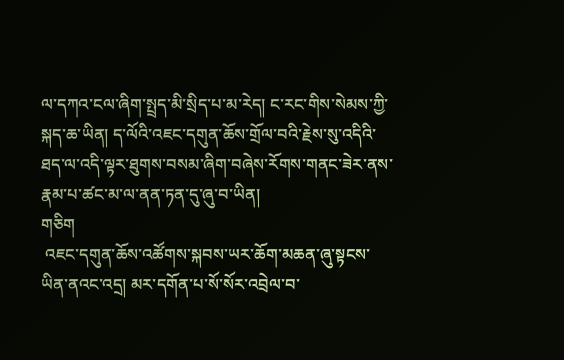ལ་དཀའ་ངལ་ཞིག་སྤྲད་མི་སྲིད་པ་མ་རེད། ང་རང་གིས་སེམས་ཀྱི་སྐད་ཆ་ཡིན། ད་ལོའི་འཇང་དགུན་ཆོས་གྲོལ་བའི་རྗེས་སུ་འདིའི་ཐད་ལ་འདི་ལྟར་ཐུགས་བསམ་ཞིག་བཞེས་རོགས་གནང་ཟེར་ནས་རྣམ་པ་ཚང་མ་ལ་ནན་ཏན་དུ་ཞུ་བ་ཡིན།
གཅིག
 འཇང་དགུན་ཆོས་འཚོགས་སྐབས་ཡར་ཆོག་མཆན་ཞུ་སྟངས་ཡིན་ནའང་འདྲ། མར་དགོན་པ་སོ་སོར་འབྲེལ་བ་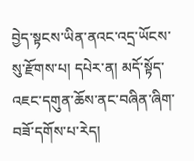བྱེད་སྟངས་ཡིན་ནའང་འདྲ་ཡོངས་སུ་རྫོགས་པ། དཔེར་ན། མདོ་སྟོད་འཇང་དགུན་ཆོས་ནང་བཞིན་ཞིག་བཟོ་དགོས་པ་རེད།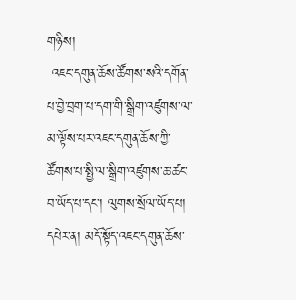གཉིས།
 འཇང་དགུན་ཆོས་ཚོགས་སའི་དགོན་པ་བྱེ་བྲག་པ་དག་གི་སྒྲིག་འཛུགས་ལ་མ་ལྟོས་པར་འཇང་དགུན་ཆོས་ཀྱི་ཚོགས་པ་སྤྱི་ལ་སྒྲིག་འཛུགས་ཆ་ཚང་བ་ཡོད་པ་དང་། ལུགས་སྲོལ་ཡོད་པ། དཔེར་ན། མདོ་སྟོད་འཇང་དགུན་ཆོས་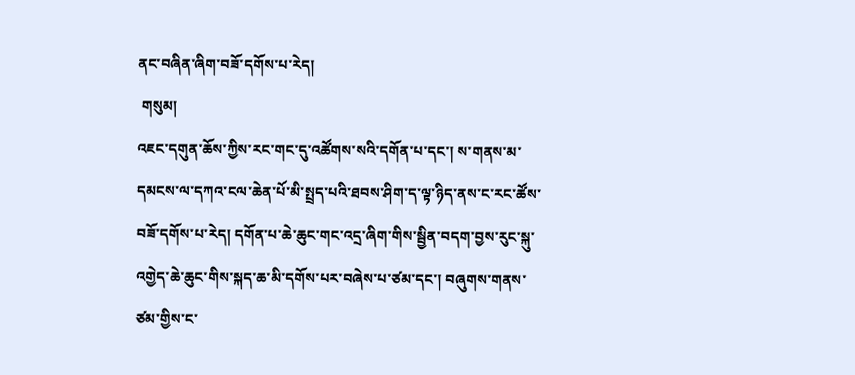ནང་བཞིན་ཞིག་བཟོ་དགོས་པ་རེད།
 གསུམ།
འཇང་དགུན་ཆོས་ཀྱིས་རང་གང་དུ་འཚོགས་སའི་དགོན་པ་དང་། ས་གནས་མ་དམངས་ལ་དཀའ་ངལ་ཆེན་པོ་མི་སྤྲད་པའི་ཐབས་ཤིག་ད་ལྟ་ཉིད་ནས་ང་རང་ཚོས་བཟོ་དགོས་པ་རེད། དགོན་པ་ཆེ་ཆུང་གང་འདྲ་ཞིག་གིས་སྦྱིན་བདག་བྱས་རུང་སྐུ་འགྱེད་ཆེ་ཆུང་གིས་སྐད་ཆ་མི་དགོས་པར་བཞེས་པ་ཙམ་དང་། བཞུགས་གནས་ཙམ་གྱིས་ང་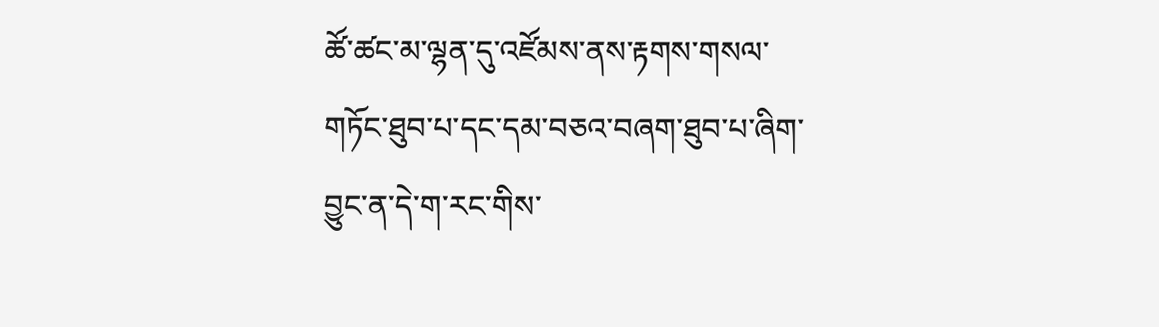ཚོ་ཚང་མ་ལྷན་དུ་འཛོམས་ནས་རྟགས་གསལ་གཏོང་ཐུབ་པ་དང་དམ་བཅའ་བཞག་ཐུབ་པ་ཞིག་བྱུང་ན་དེ་ག་རང་གིས་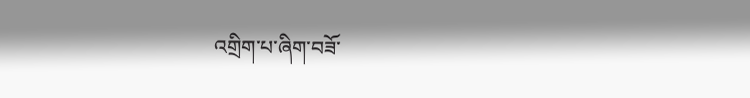འགྲིག་པ་ཞིག་བཟོ་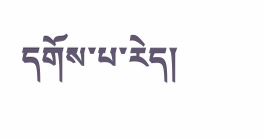དགོས་པ་རེད།